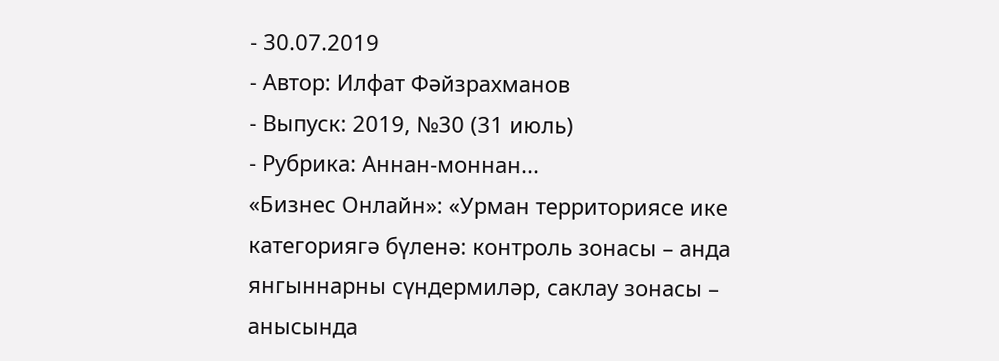- 30.07.2019
- Автор: Илфат Фәйзрахманов
- Выпуск: 2019, №30 (31 июль)
- Рубрика: Аннан-моннан...
«Бизнес Онлайн»: «Урман территориясе ике категориягә бүленә: контроль зонасы – анда янгыннарны сүндермиләр, саклау зонасы – анысында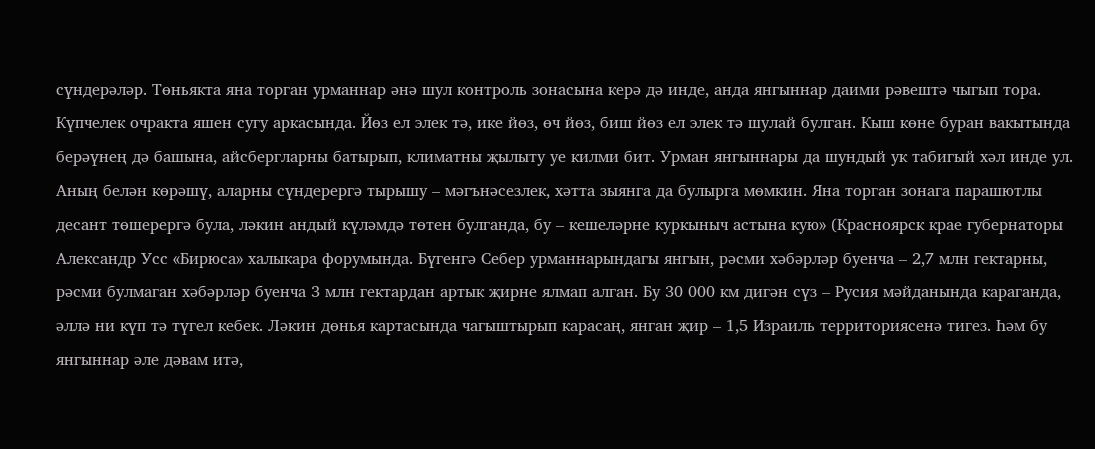сүндерәләр. Төньякта яна торган урманнар әнә шул контроль зонасына керә дә инде, анда янгыннар даими рәвештә чыгып тора. Күпчелек очракта яшен сугу аркасында. Йөз ел элек тә, ике йөз, өч йөз, биш йөз ел элек тә шулай булган. Кыш көне буран вакытында берәүнең дә башына, айсбергларны батырып, климатны җылыту уе килми бит. Урман янгыннары да шундый ук табигый хәл инде ул. Аның белән көрәшү, аларны сүндерергә тырышу – мәгънәсезлек, хәтта зыянга да булырга мөмкин. Яна торган зонага парашютлы десант төшерергә була, ләкин андый күләмдә төтен булганда, бу – кешеләрне куркыныч астына кую» (Красноярск крае губернаторы Александр Усс «Бирюса» халыкара форумында. Бүгенгә Себер урманнарындагы янгын, рәсми хәбәрләр буенча – 2,7 млн гектарны, рәсми булмаган хәбәрләр буенча 3 млн гектардан артык җирне ялмап алган. Бу 30 000 км дигән сүз – Русия мәйданында караганда, әллә ни күп тә түгел кебек. Ләкин дөнья картасында чагыштырып карасаң, янган җир – 1,5 Израиль территориясенә тигез. Һәм бу янгыннар әле дәвам итә,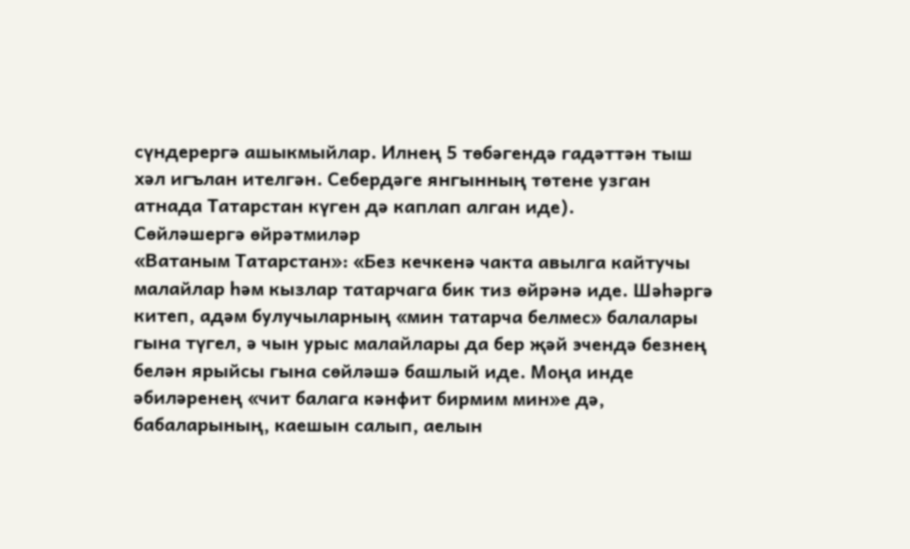сүндерергә ашыкмыйлар. Илнең 5 төбәгендә гадәттән тыш хәл игълан ителгән. Себердәге янгынның төтене узган атнада Татарстан күген дә каплап алган иде).
Сөйләшергә өйрәтмиләр
«Ватаным Татарстан»: «Без кечкенә чакта авылга кайтучы малайлар һәм кызлар татарчага бик тиз өйрәнә иде. Шәһәргә китеп, адәм булучыларның «мин татарча белмес» балалары гына түгел, ә чын урыс малайлары да бер җәй эчендә безнең белән ярыйсы гына сөйләшә башлый иде. Моңа инде әбиләренең «чит балага кәнфит бирмим мин»е дә, бабаларының, каешын салып, аелын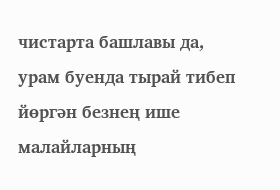чистарта башлавы да, урам буенда тырай тибеп йөргән безнең ише малайларның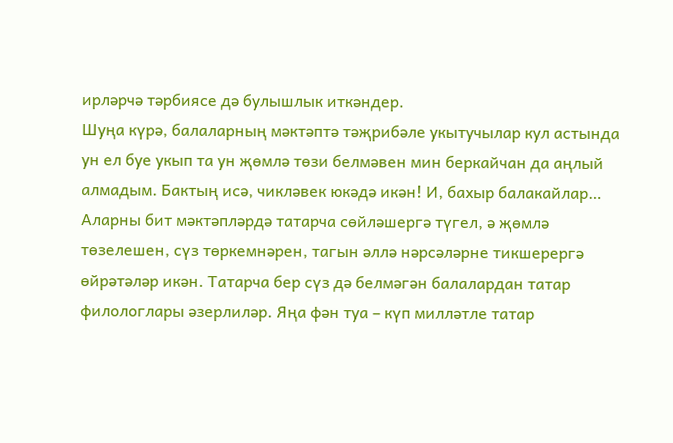ирләрчә тәрбиясе дә булышлык иткәндер.
Шуңа күрә, балаларның мәктәптә тәҗрибәле укытучылар кул астында ун ел буе укып та ун җөмлә төзи белмәвен мин беркайчан да аңлый алмадым. Бактың исә, чикләвек юкәдә икән! И, бахыр балакайлар… Аларны бит мәктәпләрдә татарча сөйләшергә түгел, ә җөмлә төзелешен, сүз төркемнәрен, тагын әллә нәрсәләрне тикшерергә өйрәтәләр икән. Татарча бер сүз дә белмәгән балалардан татар филологлары әзерлиләр. Яңа фән туа – күп милләтле татар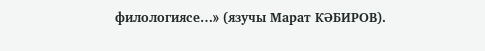филологиясе…» (язучы Марат КӘБИРОВ).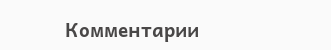Комментарии